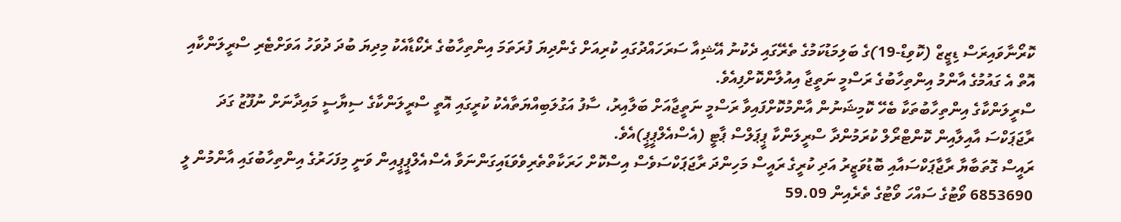ކޮރޯނާވައިރަސް ޑިޒީޒް (ކޮވިޑް-19)ގެ ބަލިމަޑުކަމުގެ ތެރޭގައި ދެކުނު އޭޝިއާ ސަރަހައްދުގައި ކުރިއަށް ގެންދިޔަ ފުރަތަމަ އިންތިހާބުގެ ރެކޯޑާއެކު މިދިޔަ ބުދަ ދުވަހު އަވަށްޓެރި ސްރީލަންކާއި އޮތް އެ ގައުމުގެ އާންމު އިންތިހާބުގެ ރަސްމީ ނަތީޖާ އިއުލާންކޮށްފިއެވެ.
ސްރީލަންކާގެ އިންތިހާބުތަކާ ބެހޭ ކޮމިޝަނުން އާންމުކޮށްފައިވާ ރަސްމީ ނަތީޖާއަށް ބަލާއިރު، ސާފު އަގުލަބިއްޔަތާއެކު ކުރީގައި އޮތީ ސްރީލަންކާގެ ސިޔާސީ މައިދާނަށް ނުފޫޒު ގަދަ ރާޖަޕަކްސަ އާއިލާއިން ކޮންޓްރޯލް ކުރަމުންދާ ސްރީލަންކާ ޕީޕަލްސް ޕާޓީ (އެސްއެލްޕީޕީ)އެވެ.
ރައީސް ގޮތަބާޔާ ރާޖާޕަކްސައާއި ބޮޑުވަޒީރު އަދި ކުރީގެ ރައީސް މަހިންދަ ރާޖަޕަކްސަވެސް އިސްކޮށް ހަރަކާތްތެރިވެވަޑައިގަންނަވާ އެސްއެލްޕީޕީއިން ވަނީ މިފަހަރުގެ އިންތިހާބުގައި އާންމުން ލީ 6853690 ވޯޓުގެ ސައްހަ ވޯޓުގެ ތެރެއިން 59.09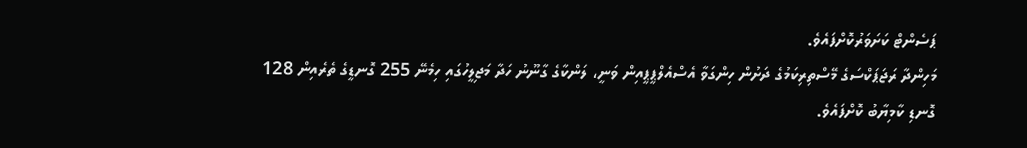ޕަސެންޓް ކަށަވަރުކޮށްފައެވެ.
މަހިންދާ ރަޖަޕަކްސަގެ މޭސްތިރިކަމުގެ ދަށުން ހިންގަވާ އެސްއެލްޕީޕީއިން ވަނީ، ލަންކާގެ ގާނޫނު ހަދާ މަޖިލީހުގައި ހިމެނޭ 255 ގޮނޑީގެ ތެރެއިން 128 ގޮނޑި ކާމިޔާބު ކޮށްފައެވެ.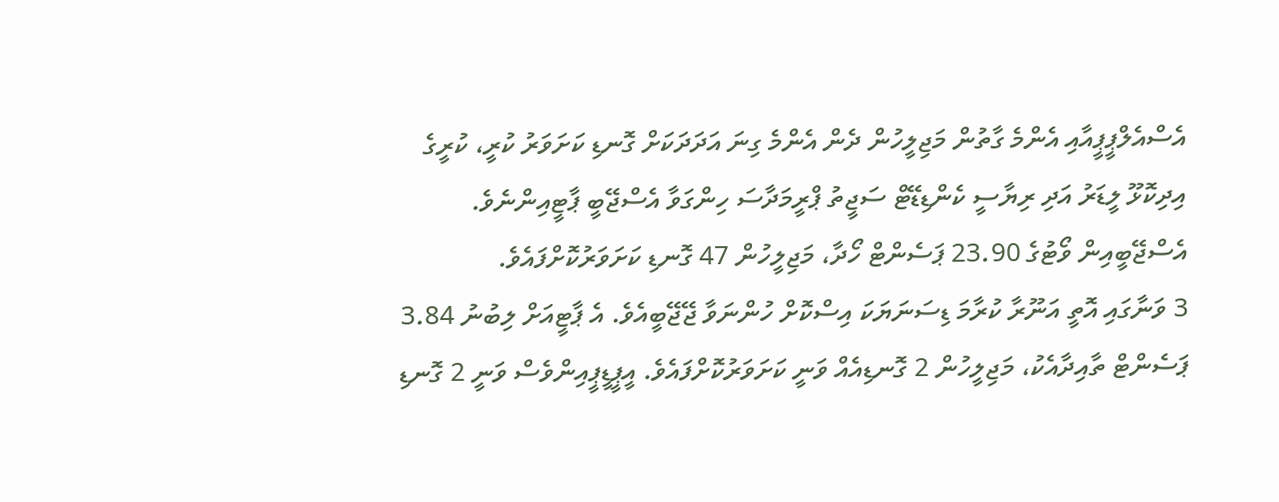އެސްއެލްޕީޕީއާއި އެންމެ ގާތުން މަޖިލީހުން ދެން އެންމެ ގިނަ އަދަދަކަށް ގޮނޑި ކަށަވަރު ކުރީ، ކުރީގެ އިދިކޮޅޫ ލީޑަރު އަދި ރިޔާސީ ކެންޑިޑޭޓް ސަޖީތު ޕްރީމަދާސަ ހިންގަވާ އެސްޖޭބީ ޕާޓީއިންނެވެ. އެސްޖޭބީއިން ވޯޓުގެ 23.90 ޕަސެންޓް ހޯދާ، މަޖިލީހުން 47 ގޮނޑި ކަށަވަރުކޮށްފައެވެ.
3 ވަނާގައި އޮތީ އަނޫރާ ކުރާމަ ޑިސަނަޔަކަ އިސްކޮށް ހުންނަވާ ޖޭޖޭބީއެވެ. އެ ޕާޓީއަށް ލިބުނު 3.84 ޕަސެންޓް ތާއިދާއެކު، މަޖިލީހުން 2 ގޮނޑިއެއް ވަނީ ކަށަވަރުކޮށްފައެވެ. އީޕީޑީޕީއިންވެސް ވަނީ 2 ގޮނޑި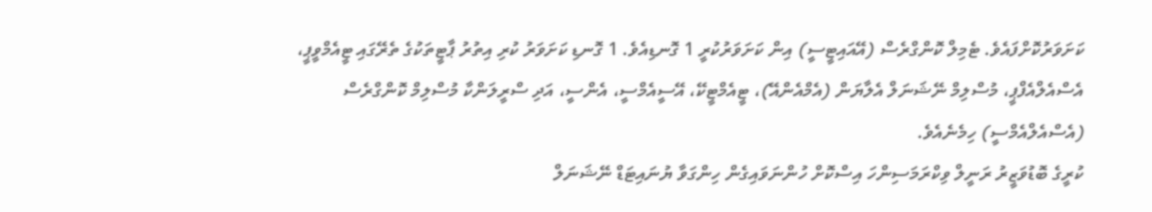ކަށަވަރުކޮށްފައެވެ. ޓެމިލް ކޮންގްރެސް (އޭއައިޓީސީ) އިން ކަށަވަރުކުރީ 1 ގޮނޑިއެވެ. 1 ގޮނޑި ކަށަވަރު ކުރި އިތުރު ޕާޓީތަކުގެ ތެރޭގައި ޓީއެމްވީޕީ، އެސްއެލްއެފްޕީ، މުސްލިމް ނޭޝަނަލް އެލާޔަން (އެމްއެންއޭ)، ޓީއެމްޓީކޭ، އޭސީއެމްސީ، އެންސީ، އަދި ސްރީލަންކާ މުސްލިމް ކޮންގްރެސް (އެސްއެލްއެމްސީ) ހިމެނެއެވެ.
ކުރީގެ ބޮޑުވަޒީރު ރަނީލް ވިކްރަމަސިންހަ އިސްކޮށް ހުންނަވައިގެން ހިންގަވާ ޔުނައިޓަޑް ނޭޝަނަލް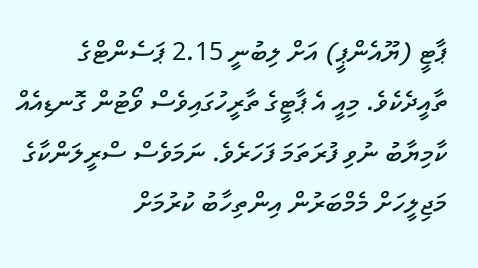ޕާޓީ (ޔޫއެންޕީ) އަށް ލިބުނީ 2.15 ޕަސެންޓްގެ ތާއީދެކެވެ. މިއީ އެ ޕާޓީގެ ތާރީހުގައިވެސް ވޯޓުން ގޮނޑިއެއް ކާމިޔާބު ނުވި ފުރަތަމަ ފަހަރެވެ. ނަމަވެސް ސްރީލަންކާގެ މަޖިލީހަށް މެމްބަރުން އިންތިހާބު ކުރުމަށް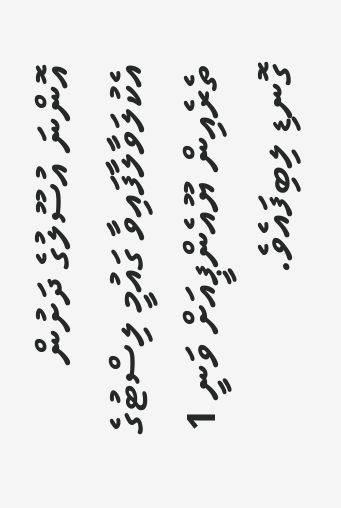އޮންނަ އުސޫލުގެ ދަށުން އެކުލަވާލާފައިވާ ގައުމީ ލިސްޓުގެ ތެރެއިން ޔޫއެންޕީއަށް ވަނީ 1 ގޮނޑި ލިބިފައެވެ.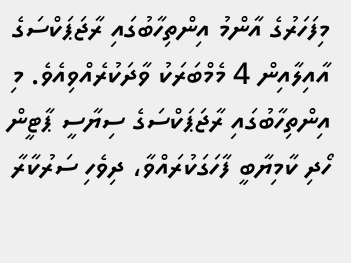މިފަހަރުގެ އާންމު އިންތިހާބުގައި ރާޖަޕަކްސަގެ އާއިލާއިން 4 މެމްބަރަކު ވާދަކުރެއްވިއެވެ. މި އިންތިހާބުގައި ރާޖަޕަކްސަގެ ސިޔާސީ ޕާޓީން ހޯދި ކާމިޔާބީ ފާހަގަކުރައްވާ، ދިވެހި ސަރުކާރާ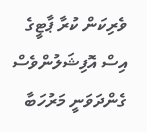ވެރިކަން ކުރާ ޕާޓީގެ އިސް އޮފިޝަލުންވެސް ގެންދަވަނީ މަރުހަބާ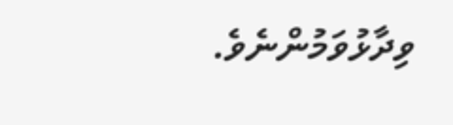ވިދާޅުވަމުންނެވެ.